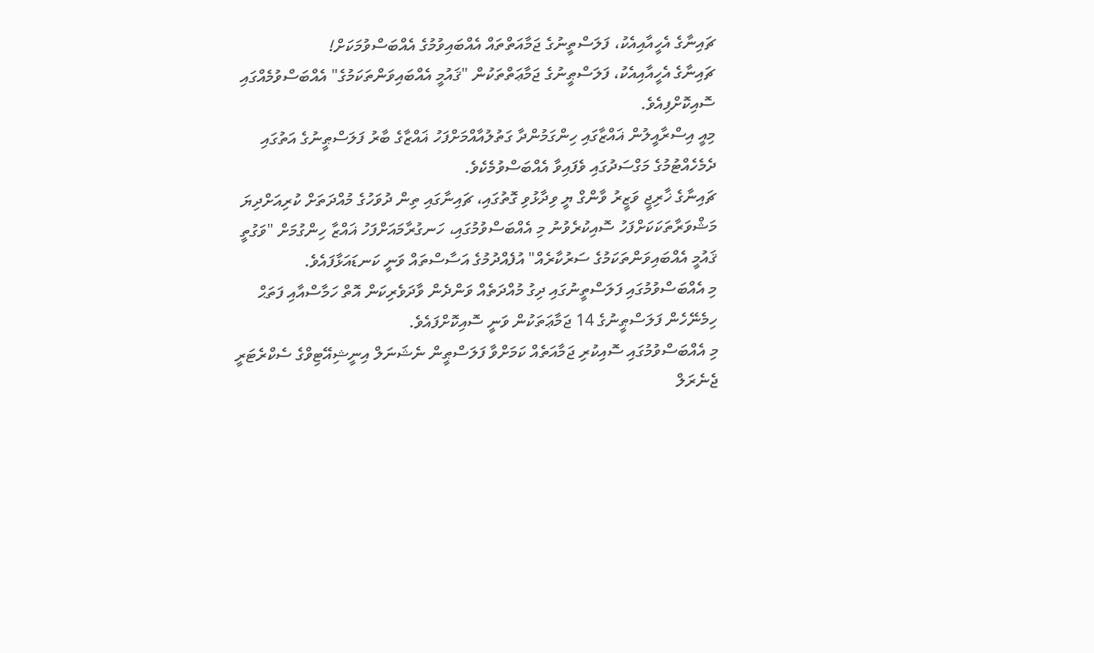ޗައިނާގެ އެހީއާއިއެކު، ފަލަސްތީނުގެ ޖަމާއަތްތައް އެއްބައިވުމުގެ އެއްބަސްވުމަކަށް!
ޗައިނާގެ އެހީއާއިއެކު، ފަލަސްޠީނުގެ ޖަމާޢަތްތަކުން "ޤައުމީ އެއްބައިވަންތަކަމުގެ" އެއްބަސްވުމެއްގައި ސޮއިކޮށްފިއެވެ.
މިއީ އިސްރާއީލުން ޣައްޒާގައި ހިންގަމުންދާ ގަތުލުއާއްމަށްފަހު ޣައްޒާގެ ބާރު ފަލަސްޠީނުގެ އަތުގައި ދެމެހެއްޓުމުގެ މަގްސަދުގައި ވެފައިވާ އެއްބަސްވުމެކެވެ.
ޗައިނާގެ ޚާރިޖީ ވަޒީރު ވާންގް ޔީ ވިދާޅުވި ގޮތުގައި، ޗައިނާގައި ތިން ދުވަހުގެ މުއްދަތަށް ކުރިއަށްދިޔަ މަޝްވަރާތަކަކަށްފަހު ސޮއިކުރެވުނު މި އެއްބަސްވުމުގައި، ހަނގުރާމައަށްފަހު ޣައްޒާ ހިންގުމަށް "ވަގުތީ ޤައުމީ އެއްބައިވަންތަކަމުގެ ސަރުކާރެއް" އުފެއްދުމުގެ އަސާސްތައް ވަނީ ކަނޑައަޅާފައެވެ.
މި އެއްބަސްވުމުގައި ފަލަސްތީނުގައި ދިގު މުއްދަތެއް ވަންދެން ވާދަވެރިކަން އޮތް ހަމާސްއާއި ފަތަޙް ހިމެނޭހެން ފަލަސްޠީނުގެ 14 ޖަމާޢަތަކުން ވަނީ ސޮއިކޮށްފައެވެ.
މި އެއްބަސްވުމުގައި ސޮއިކުރި ޖަމާއަތެއް ކަމަށްވާ ފަލަސްޠީން ނެޝަނަލް އިނީޝިއޭޓިވްގެ ސެކްރެޓަރީ ޖެނެރަލް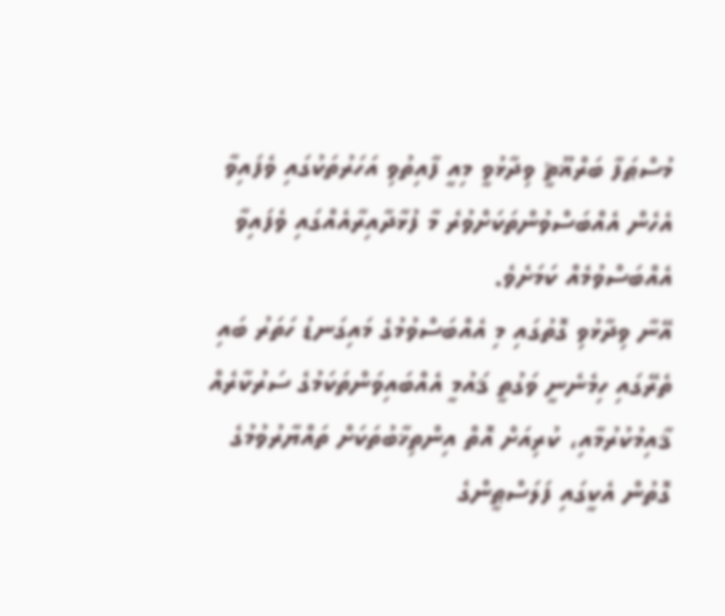މުސްޠަފާ ބަރްޣޫޘީ ވިދާޅުވީ މިއީ ފާއިތުވި އަހަރުތަކުގައި ވެފައިވާ އެހެން އެއްބަސްވުންތަކަށްވުރެ މާ ފުޅާދާއިރާއެއްގައި ވެފައިވާ އެއްބަސްވުމެއް ކަމަށެވެ.
އޭނާ ވިދާޅުވި ގޮތުގައި މި އެއްބަސްވުމުގެ މައިގަނޑު ހަތަރު ބައި ތެރޭގައި ހިމެނެނީ ވަގުތީ ޤައުމީ އެއްބައިވަންތަކަމުގެ ސަރުކާރެއް ޤާއިމުކުރުމާއި، ކުރިއަށް އޮތް އިންތިޚާބުތަކަށް ތައްޔާރުވުމުގެ ގޮތުން އެކީގައި ފަލަސްޠީންގެ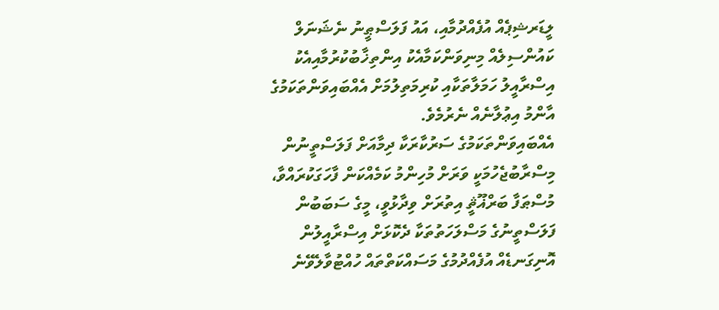ލީޑަރޝިޕެއް އުފެއްދުމާއި، އައު ފަލަސްޠީނު ނެޝަނަލް ކައުންސިލެއް މިނިވަންކަމާއެކު އިންތިޚާބުކުރުމާއިއެކު އިސްރާއީލު ހަމަލާތަކާއި ކުރިމަތިލުމަށް އެއްބައިވަންތަކަމުގެ އާންމު އިޢުލާނެއް ނެރުމެވެ.
އެއްބައިވަންތަކަމުގެ ސަރުކާރަކާ ދިމާއަށް ފަލަސްތީނުން މިސްރާބުޖެހުމަކީ ވަރަށް މުހިންމު ކަމެއްކަން ފާހަގަކުރައްވާ، މުސްޠަފާ ބަރްޣޫޘީ އިތުރަށް ވިދާޅުވީ، މީގެ ސަބަބުން ފަލަސްތީނުގެ މަސްލަހަތުތަކާ ދެކޮޅަށް އިސްރާއީލުން އޮނިގަނޑެއް އުފެއްދުމުގެ މަސައްކަތްތައް ހުއްޓުވާލެވޭނެ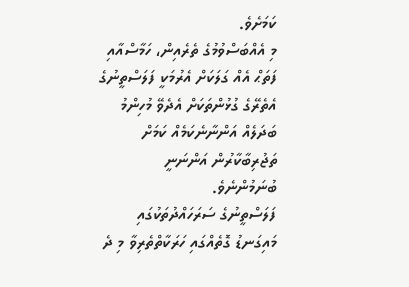ކަމަށެވެ.
މި އެއްބަސްވުމުގެ ތެރެއިން، ހަމާސްއާއި ފަތަޙް އެއް ގަލަކަށް އެރުމަކީ ފަލަސްތީނުގެ އެތެރޭގެ ގުޅުންތަކަށް އެދެވޭ މުހިންމު ބަދަލެއް އަންނާނެކަމެއް ކަމަށް ތަޖުރިބާކާރުން އަންނަނީ ބުނަމުންނެވެ.
ފަލަސްތީނުގެ ސަރަހައްދުތަކުގައި މައިގަނޑު ގޮތެއްގައި ހަރަކާތްތެރިވާ މި ދެ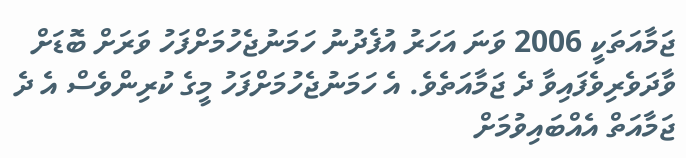ޖަމާއަތަކީ 2006 ވަނަ އަހަރު އުފެދުނު ހަމަނުޖެހުމަށްފަހު ވަރަށް ބޮޑަށް ވާދަވެރިވެފައިވާ ދެ ޖަމާއަތެވެ. އެ ހަމަނުޖެހުމަށްފަހު މީގެ ކުރިންވެސް އެ ދެ ޖަމާއަތް އެއްބައިވުމަށް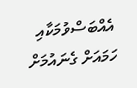އެއްބަސްވުމަކާއި ހަމައަށް ގެނައުމަށް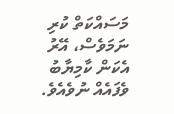މަސައްކަތް ކުރި ނަމަވެސް، އޭރު އެކަން ކާމިޔާބު ވެފައެއް ނުވެއެވެ.